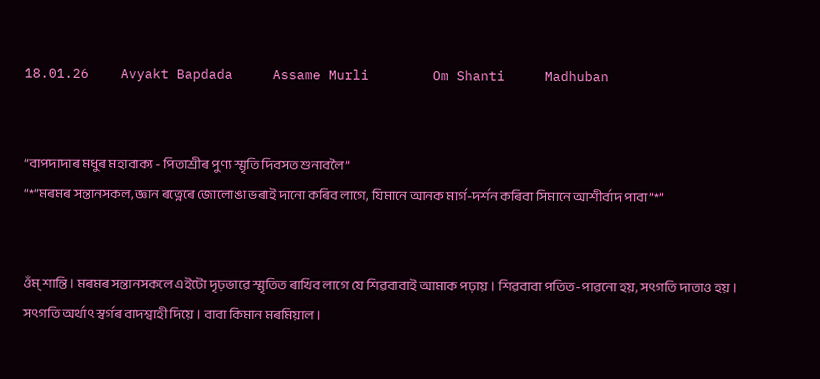18.01.26    Avyakt Bapdada     Assame Murli        Om Shanti     Madhuban


“বাপদাদাৰ মধুৰ মহাবাক্য - পিতাশ্ৰীৰ পুণ্য স্মৃতি দিবসত শুনাবলৈ”
“*“মৰমৰ সন্তানসকল, জ্ঞান ৰত্নেৰে জোলোঙা ভৰাই দানো কৰিব লাগে, যিমানে আনক মাৰ্গ-দৰ্শন কৰিবা সিমানে আশীৰ্বাদ পাবা”*”


ওঁম্‌ শান্তি। মৰমৰ সন্তানসকলে এইটো দৃঢ়ভাৱে স্মৃতিত ৰাখিব লাগে যে শিৱবাবাই আমাক পঢ়ায়। শিৱবাবা পতিত-পাৱনো হয়, সৎগতি দাতাও হয়। সৎগতি অৰ্থাৎ স্বৰ্গৰ বাদশ্বাহী দিয়ে। বাবা কিমান মৰমিয়াল।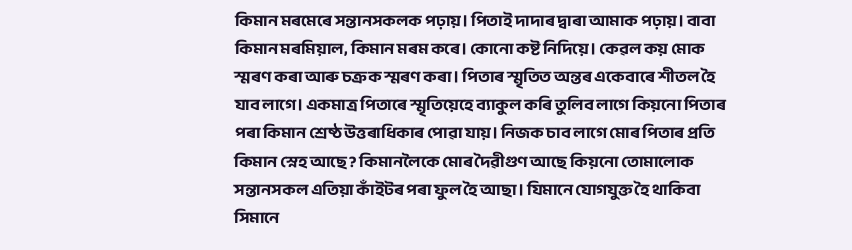কিমান মৰমেৰে সন্তানসকলক পঢ়ায়। পিতাই দাদাৰ দ্বাৰা আমাক পঢ়ায়। বাবা কিমান মৰমিয়াল, কিমান মৰম কৰে। কোনো কষ্ট নিদিয়ে। কেৱল কয় মোক স্মৰণ কৰা আৰু চক্ৰক স্মৰণ কৰা। পিতাৰ স্মৃতিত অন্তৰ একেবাৰে শীতল হৈ যাব লাগে। একমাত্ৰ পিতাৰে স্মৃতিয়েহে ব্যাকুল কৰি তুলিব লাগে কিয়নো পিতাৰ পৰা কিমান শ্ৰেষ্ঠ উত্তৰাধিকাৰ পোৱা যায়। নিজক চাব লাগে মোৰ পিতাৰ প্ৰতি কিমান স্নেহ আছে? কিমানলৈকে মোৰ দৈৱীগুণ আছে কিয়নো তোমালোক সন্তানসকল এতিয়া কাঁইটৰ পৰা ফুল হৈ আছা। যিমানে যোগযুক্ত হৈ থাকিবা সিমানে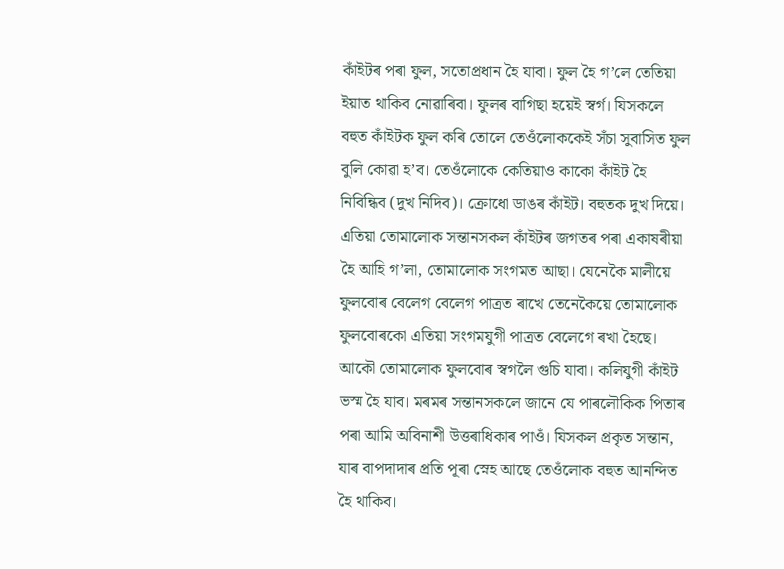কাঁইটৰ পৰা ফুল, সতোপ্ৰধান হৈ যাবা। ফুল হৈ গ’লে তেতিয়া ইয়াত থাকিব নোৱাৰিবা। ফুলৰ বাগিছা হয়েই স্বৰ্গ। যিসকলে বহুত কাঁইটক ফুল কৰি তোলে তেওঁলোককেই সঁচা সুবাসিত ফুল বুলি কোৱা হ’ব। তেওঁলোকে কেতিয়াও কাকো কাঁইট হৈ নিবিন্ধিব (দুখ নিদিব)। ক্ৰোধো ডাঙৰ কাঁইট। বহুতক দুখ দিয়ে। এতিয়া তোমালোক সন্তানসকল কাঁইটৰ জগতৰ পৰা একাষৰীয়া হৈ আহি গ’লা, তোমালোক সংগমত আছা। যেনেকৈ মালীয়ে ফুলবোৰ বেলেগ বেলেগ পাত্ৰত ৰাখে তেনেকৈয়ে তোমালোক ফুলবোৰকো এতিয়া সংগমযুগী পাত্ৰত বেলেগে ৰখা হৈছে। আকৌ তোমালোক ফুলবোৰ স্বগলৈ গুচি যাবা। কলিযুগী কাঁইট ভস্ম হৈ যাব। মৰমৰ সন্তানসকলে জানে যে পাৰলৌকিক পিতাৰ পৰা আমি অবিনাশী উত্তৰাধিকাৰ পাওঁ। যিসকল প্ৰকৃত সন্তান, যাৰ বাপদাদাৰ প্ৰতি পূৰা স্নেহ আছে তেওঁলোক বহুত আনন্দিত হৈ থাকিব।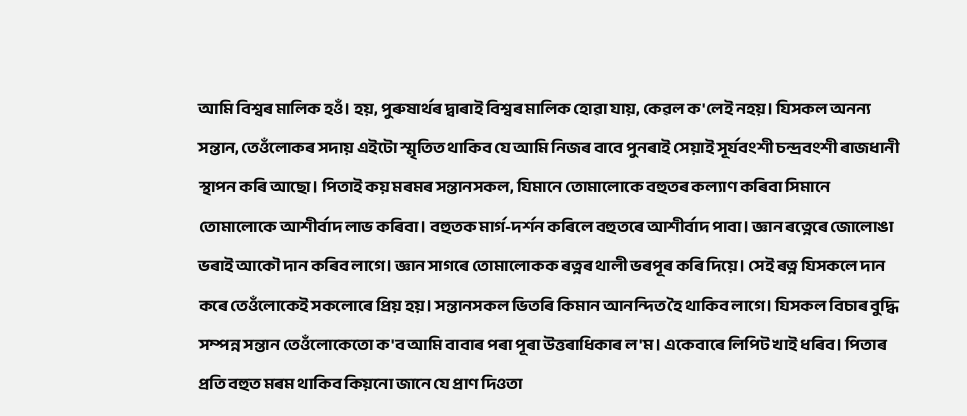আমি বিশ্বৰ মালিক হওঁ। হয়, পুৰুষাৰ্থৰ দ্বাৰাই বিশ্বৰ মালিক হোৱা যায়, কেৱল ক'লেই নহয়। যিসকল অনন্য সন্তান, তেওঁলোকৰ সদায় এইটো স্মৃতিত থাকিব যে আমি নিজৰ বাবে পুনৰাই সেয়াই সূৰ্যবংশী চন্দ্ৰবংশী ৰাজধানী স্থাপন কৰি আছো। পিতাই কয় মৰমৰ সন্তানসকল, যিমানে তোমালোকে বহুতৰ কল্যাণ কৰিবা সিমানে তোমালোকে আশীৰ্বাদ লাভ কৰিবা। বহুতক মাৰ্গ-দৰ্শন কৰিলে বহুতৰে আশীৰ্বাদ পাবা। জ্ঞান ৰত্নেৰে জোলোঙা ভৰাই আকৌ দান কৰিব লাগে। জ্ঞান সাগৰে তোমালোকক ৰত্নৰ থালী ভৰপূৰ কৰি দিয়ে। সেই ৰত্ন যিসকলে দান কৰে তেওঁলোকেই সকলোৰে প্ৰিয় হয়। সন্তানসকল ভিতৰি কিমান আনন্দিত হৈ থাকিব লাগে। যিসকল বিচাৰ বুদ্ধি সম্পন্ন সন্তান তেওঁলোকেতো ক'ব আমি বাবাৰ পৰা পূৰা উত্তৰাধিকাৰ ল'ম। একেবাৰে লিপিট খাই ধৰিব। পিতাৰ প্ৰতি বহুত মৰম থাকিব কিয়নো জানে যে প্ৰাণ দিওতা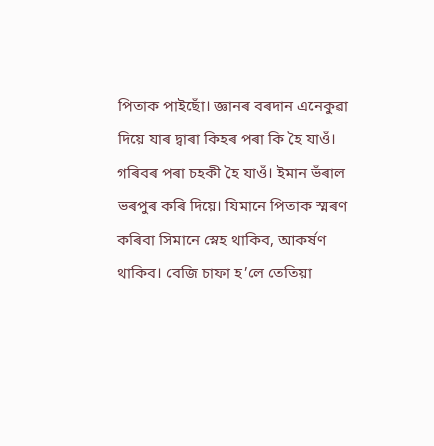পিতাক পাইছোঁ। জ্ঞানৰ বৰদান এনেকুৱা দিয়ে যাৰ দ্বাৰা কিহৰ পৰা কি হৈ যাওঁ। গৰিবৰ পৰা চহকী হৈ যাওঁ। ইমান ভঁৰাল ভৰপুৰ কৰি দিয়ে। যিমানে পিতাক স্মৰণ কৰিবা সিমানে স্নেহ থাকিব, আকৰ্ষণ থাকিব। বেজি চাফা হ’লে তেতিয়া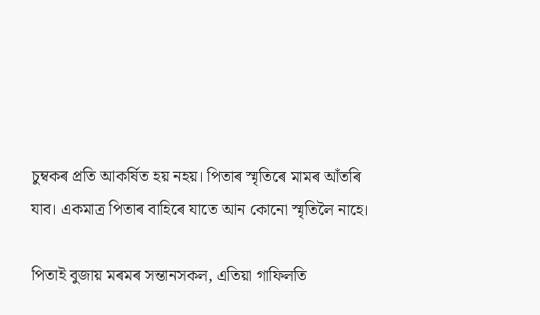চুম্বকৰ প্ৰতি আকৰ্ষিত হয় নহয়। পিতাৰ স্মৃতিৰে মামৰ আঁতৰি যাব। একমাত্ৰ পিতাৰ বাহিৰে যাতে আন কোনো স্মৃতিলৈ নাহে।

পিতাই বুজায় মৰমৰ সন্তানসকল, এতিয়া গাফিলতি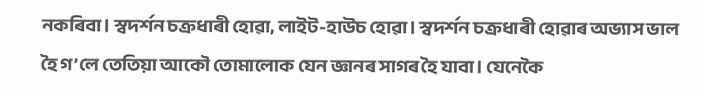নকৰিবা। স্বদৰ্শন চক্ৰধাৰী হোৱা, লাইট-হাউচ হোৱা। স্বদৰ্শন চক্ৰধাৰী হোৱাৰ অভ্যাস ভাল হৈ গ’লে তেতিয়া আকৌ তোমালোক যেন জ্ঞানৰ সাগৰ হৈ যাবা। যেনেকৈ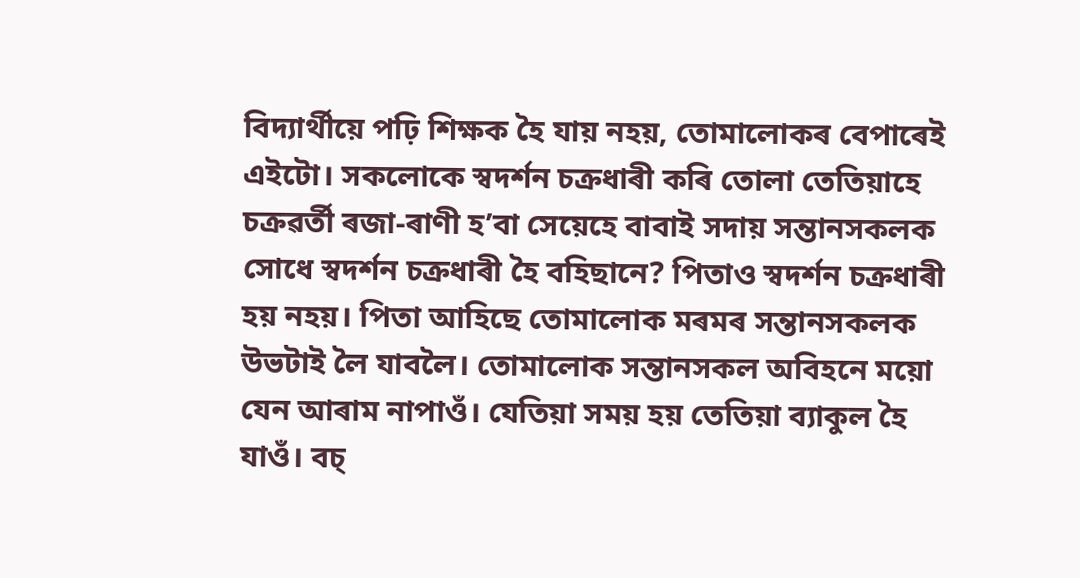বিদ্যাৰ্থীয়ে পঢ়ি শিক্ষক হৈ যায় নহয়, তোমালোকৰ বেপাৰেই এইটো। সকলোকে স্বদৰ্শন চক্ৰধাৰী কৰি তোলা তেতিয়াহে চক্ৰৱৰ্তী ৰজা-ৰাণী হ’বা সেয়েহে বাবাই সদায় সন্তানসকলক সোধে স্বদৰ্শন চক্ৰধাৰী হৈ বহিছানে? পিতাও স্বদৰ্শন চক্ৰধাৰী হয় নহয়। পিতা আহিছে তোমালোক মৰমৰ সন্তানসকলক উভটাই লৈ যাবলৈ। তোমালোক সন্তানসকল অবিহনে ময়ো যেন আৰাম নাপাওঁ। যেতিয়া সময় হয় তেতিয়া ব্যাকুল হৈ যাওঁ। বচ্‌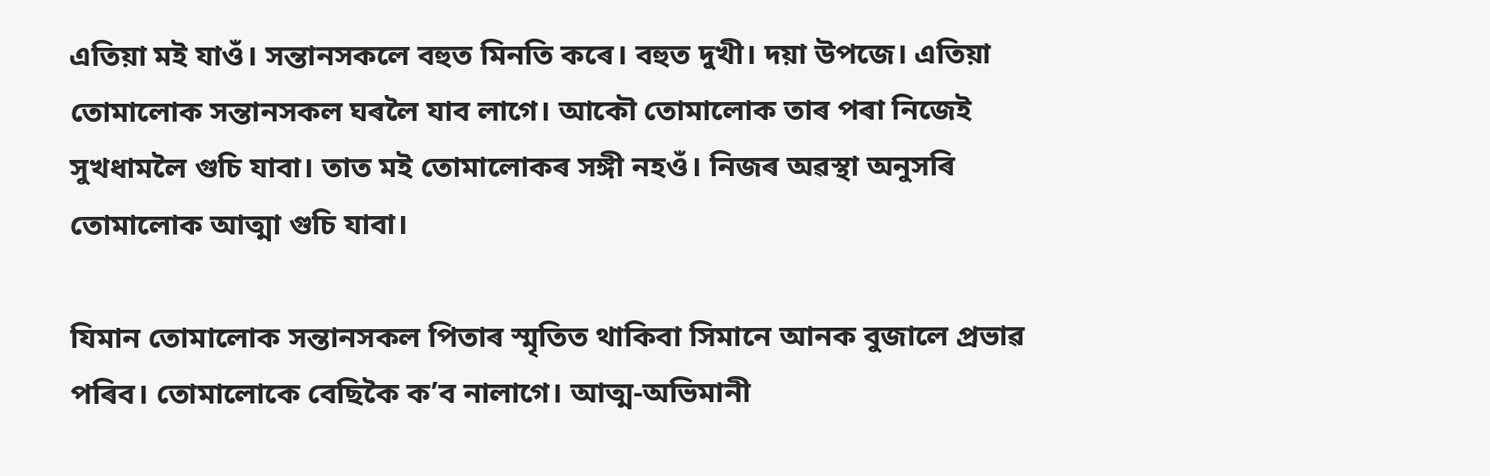এতিয়া মই যাওঁ। সন্তানসকলে বহুত মিনতি কৰে। বহুত দুখী। দয়া উপজে। এতিয়া তোমালোক সন্তানসকল ঘৰলৈ যাব লাগে। আকৌ তোমালোক তাৰ পৰা নিজেই সুখধামলৈ গুচি যাবা। তাত মই তোমালোকৰ সঙ্গী নহওঁ। নিজৰ অৱস্থা অনুসৰি তোমালোক আত্মা গুচি যাবা।

যিমান তোমালোক সন্তানসকল পিতাৰ স্মৃতিত থাকিবা সিমানে আনক বুজালে প্ৰভাৱ পৰিব। তোমালোকে বেছিকৈ ক’ব নালাগে। আত্ম-অভিমানী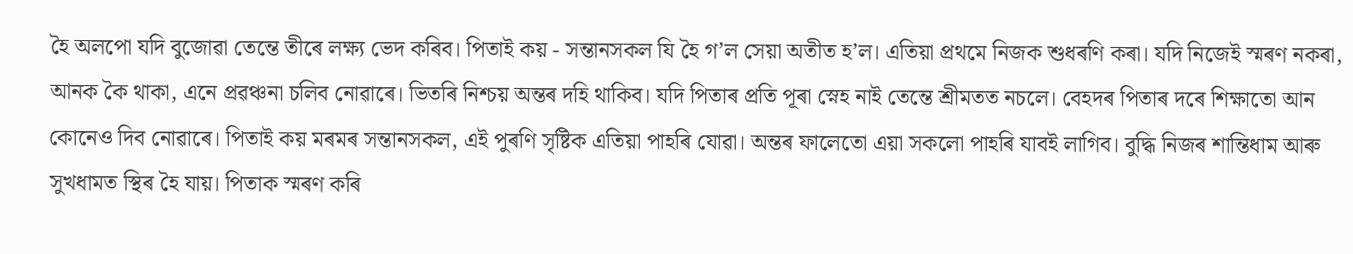হৈ অলপো যদি বুজোৱা তেন্তে তীৰে লক্ষ্য ভেদ কৰিব। পিতাই কয় - সন্তানসকল যি হৈ গ’ল সেয়া অতীত হ’ল। এতিয়া প্ৰথমে নিজক শুধৰণি কৰা। যদি নিজেই স্মৰণ নকৰা, আনক কৈ থাকা, এনে প্ৰৱঞ্চনা চলিব নোৱাৰে। ভিতৰি নিশ্চয় অন্তৰ দহি থাকিব। যদি পিতাৰ প্ৰতি পূৰা স্নেহ নাই তেন্তে শ্ৰীমতত নচলে। বেহদৰ পিতাৰ দৰে শিক্ষাতো আন কোনেও দিব নোৱাৰে। পিতাই কয় মৰমৰ সন্তানসকল, এই পুৰণি সৃষ্টিক এতিয়া পাহৰি যোৱা। অন্তৰ ফালেতো এয়া সকলো পাহৰি যাবই লাগিব। বুদ্ধি নিজৰ শান্তিধাম আৰু সুখধামত স্থিৰ হৈ যায়। পিতাক স্মৰণ কৰি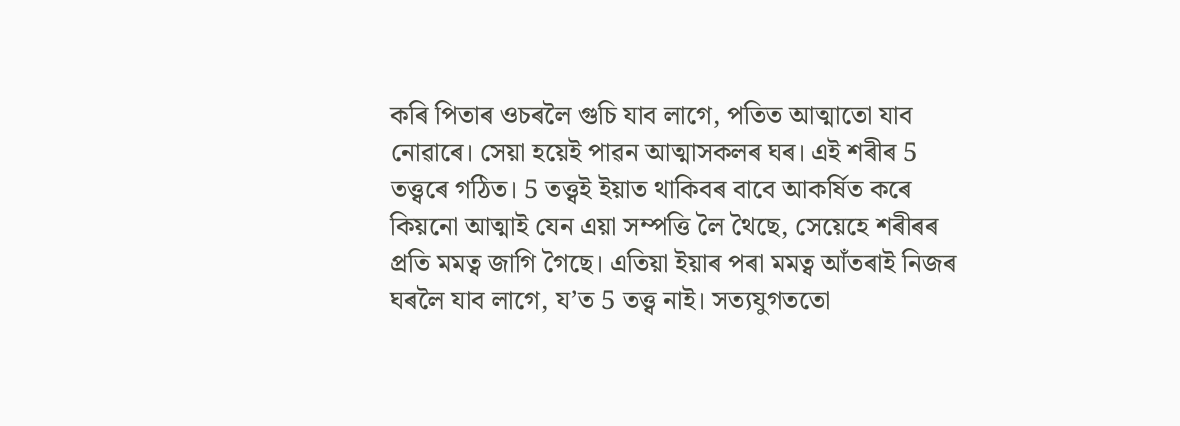কৰি পিতাৰ ওচৰলৈ গুচি যাব লাগে, পতিত আত্মাতো যাব নোৱাৰে। সেয়া হয়েই পাৱন আত্মাসকলৰ ঘৰ। এই শৰীৰ 5 তত্ত্বৰে গঠিত। 5 তত্ত্বই ইয়াত থাকিবৰ বাবে আকৰ্ষিত কৰে কিয়নো আত্মাই যেন এয়া সম্পত্তি লৈ থৈছে, সেয়েহে শৰীৰৰ প্ৰতি মমত্ব জাগি গৈছে। এতিয়া ইয়াৰ পৰা মমত্ব আঁতৰাই নিজৰ ঘৰলৈ যাব লাগে, য’ত 5 তত্ত্ব নাই। সত্যযুগততো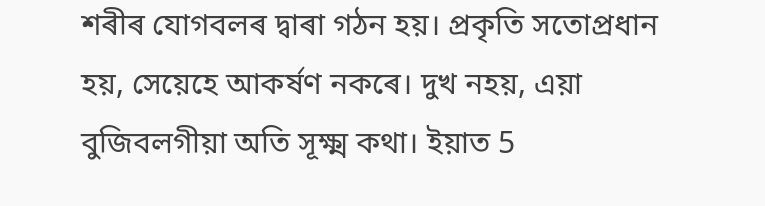শৰীৰ যোগবলৰ দ্বাৰা গঠন হয়। প্ৰকৃতি সতোপ্ৰধান হয়, সেয়েহে আকৰ্ষণ নকৰে। দুখ নহয়, এয়া বুজিবলগীয়া অতি সূক্ষ্ম কথা। ইয়াত 5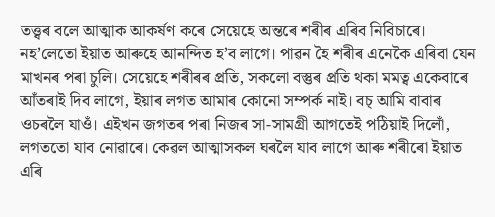তত্ত্বৰ বলে আত্মাক আকৰ্ষণ কৰে সেয়েহে অন্তৰে শৰীৰ এৰিব নিবিচাৰে। নহ’লেতো ইয়াত আৰুহে আনন্দিত হ’ব লাগে। পাৱন হৈ শৰীৰ এনেকৈ এৰিবা যেন মাখনৰ পৰা চুলি। সেয়েহে শৰীৰৰ প্ৰতি, সকলো বস্তুৰ প্ৰতি থকা মমত্ব একেবাৰে আঁতৰাই দিব লাগে, ইয়াৰ লগত আমাৰ কোনো সম্পৰ্ক নাই। বচ্‌ আমি বাবাৰ ওচৰলৈ যাওঁ। এইখন জগতৰ পৰা নিজৰ সা-সামগ্ৰী আগতেই পঠিয়াই দিলোঁ, লগততো যাব নোৱাৰে। কেৱল আত্মাসকল ঘৰলৈ যাব লাগে আৰু শৰীৰো ইয়াত এৰি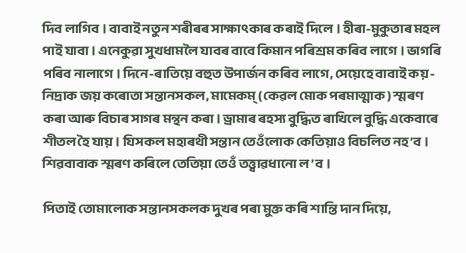দিব লাগিব। বাবাই নতুন শৰীৰৰ সাক্ষাৎকাৰ কৰাই দিলে। হীৰা-মুকুতাৰ মহল পাই যাবা। এনেকুৱা সুখধামলৈ যাবৰ বাবে কিমান পৰিশ্ৰম কৰিব লাগে। ভাগৰি পৰিব নালাগে। দিনে-ৰাতিয়ে বহুত উপাৰ্জন কৰিব লাগে, সেয়েহে বাবাই কয় - নিদ্ৰাক জয় কৰোতা সন্তানসকল, মামেকম্‌ (কেৱল মোক পৰমাত্মাক) স্মৰণ কৰা আৰু বিচাৰ সাগৰ মন্থন কৰা। ড্ৰামাৰ ৰহস্য বুদ্ধিত ৰাখিলে বুদ্ধি একেবাৰে শীতল হৈ যায়। যিসকল মহাৰথী সন্তান তেওঁলোক কেতিয়াও বিচলিত নহ’ব। শিৱবাবাক স্মৰণ কৰিলে তেতিয়া তেওঁ তত্ত্বাৱধানো ল’ব।

পিতাই তোমালোক সন্তানসকলক দুখৰ পৰা মুক্ত কৰি শান্তি দান দিয়ে,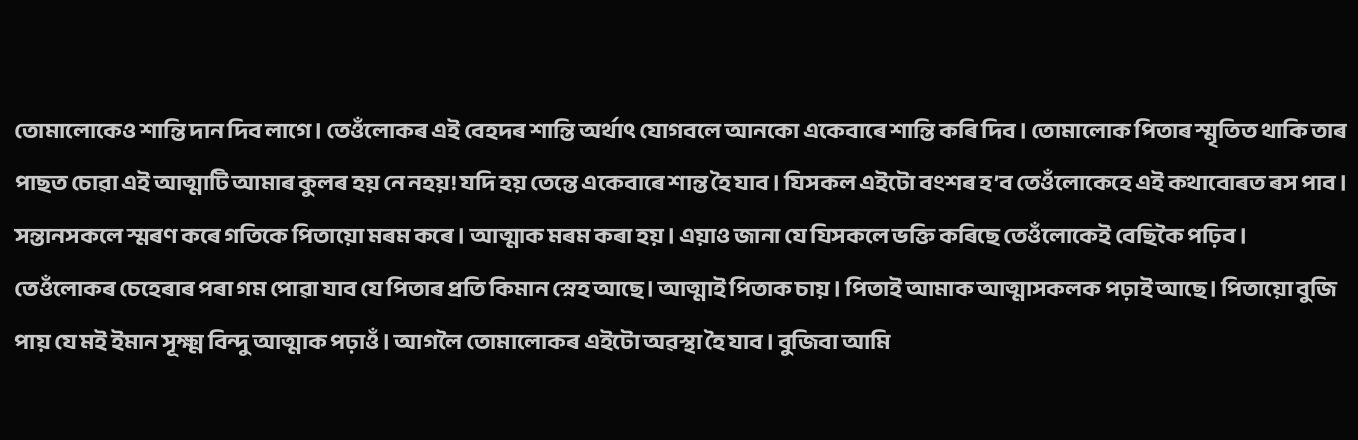তোমালোকেও শান্তি দান দিব লাগে। তেওঁলোকৰ এই বেহদৰ শান্তি অৰ্থাৎ যোগবলে আনকো একেবাৰে শান্তি কৰি দিব। তোমালোক পিতাৰ স্মৃতিত থাকি তাৰ পাছত চোৱা এই আত্মাটি আমাৰ কুলৰ হয় নে নহয়! যদি হয় তেন্তে একেবাৰে শান্ত হৈ যাব। যিসকল এইটো বংশৰ হ’ব তেওঁলোকেহে এই কথাবোৰত ৰস পাব। সন্তানসকলে স্মৰণ কৰে গতিকে পিতায়ো মৰম কৰে। আত্মাক মৰম কৰা হয়। এয়াও জানা যে যিসকলে ভক্তি কৰিছে তেওঁলোকেই বেছিকৈ পঢ়িব। তেওঁলোকৰ চেহেৰাৰ পৰা গম পোৱা যাব যে পিতাৰ প্ৰতি কিমান স্নেহ আছে। আত্মাই পিতাক চায়। পিতাই আমাক আত্মাসকলক পঢ়াই আছে। পিতায়ো বুজি পায় যে মই ইমান সূক্ষ্ম বিন্দু আত্মাক পঢ়াওঁ। আগলৈ তোমালোকৰ এইটো অৱস্থা হৈ যাব। বুজিবা আমি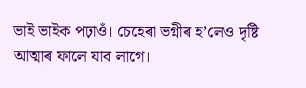ভাই ভাইক পঢ়াওঁ। চেহেৰা ভগ্নীৰ হ’লেও দৃষ্টি আত্মাৰ ফালে যাব লাগে।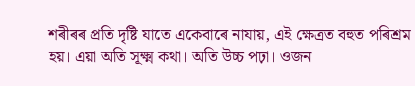শৰীৰৰ প্রতি দৃষ্টি যাতে একেবাৰে নাযায়, এই ক্ষেত্ৰত বহুত পৰিশ্ৰম হয়। এয়া অতি সূক্ষ্ম কথা। অতি উচ্চ পঢ়া। ওজন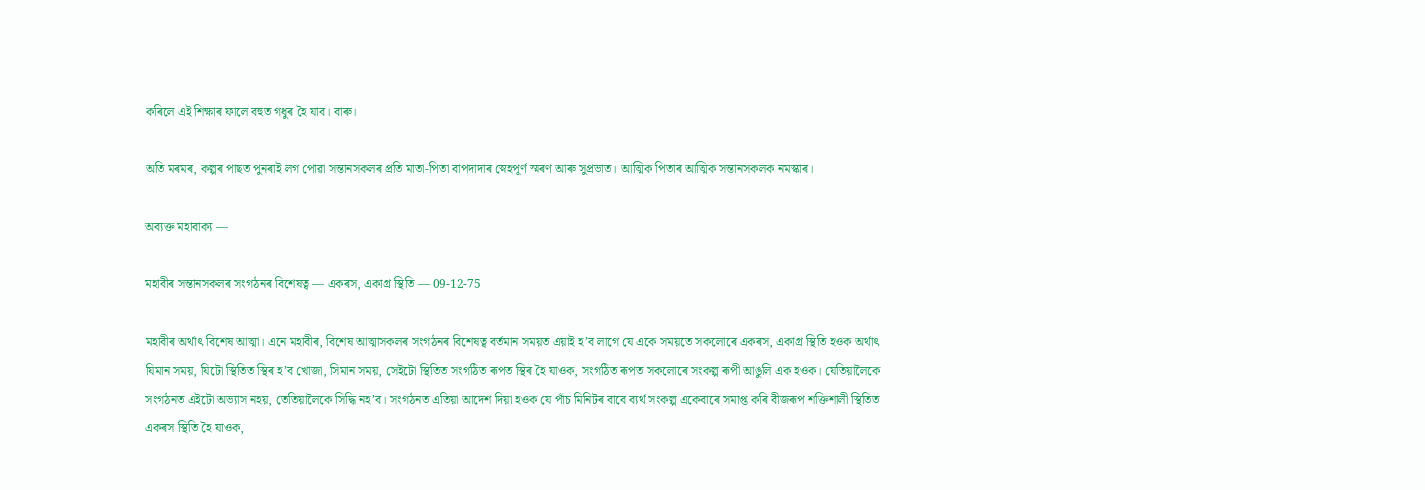কৰিলে এই শিক্ষাৰ ফালে বহুত গধুৰ হৈ যাব। বাৰু।

অতি মৰমৰ, কল্পৰ পাছত পুনৰাই লগ পোৱা সন্তানসকলৰ প্ৰতি মাতা-পিতা বাপদাদাৰ স্নেহপূৰ্ণ স্মৰণ আৰু সুপ্ৰভাত। আত্মিক পিতাৰ আত্মিক সন্তানসকলক নমস্কাৰ।

অব্যক্ত মহাবাক্য —

মহাবীৰ সন্তানসকলৰ সংগঠনৰ বিশেষত্ব — একৰস, একাগ্ৰ স্থিতি — 09-12-75

মহাবীৰ অৰ্থাৎ বিশেষ আত্মা। এনে মহাবীৰ, বিশেষ আত্মাসকলৰ সংগঠনৰ বিশেষত্ব বৰ্তমান সময়ত এয়াই হ’ব লাগে যে একে সময়তে সকলোৰে একৰস, একাগ্ৰ স্থিতি হওক অৰ্থাৎ যিমান সময়, যিটো স্থিতিত স্থিৰ হ’ব খোজা, সিমান সময়, সেইটো স্থিতিত সংগঠিত ৰূপত স্থিৰ হৈ যাওক, সংগঠিত ৰূপত সকলোৰে সংকল্প ৰূপী আঙুলি এক হওক। যেতিয়ালৈকে সংগঠনত এইটো অভ্যাস নহয়, তেতিয়ালৈকে সিদ্ধি নহ’ব। সংগঠনত এতিয়া আদেশ দিয়া হওক যে পাঁচ মিনিটৰ বাবে ব্যৰ্থ সংকল্প একেবাৰে সমাপ্ত কৰি বীজৰূপ শক্তিশালী স্থিতিত একৰস স্থিতি হৈ যাওক,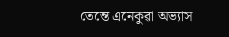তেন্তে এনেকুৱা অভ্যাস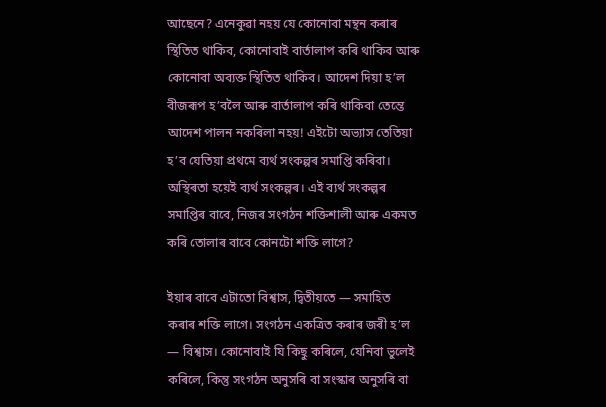আছেনে? এনেকুৱা নহয় যে কোনোবা মন্থন কৰাৰ স্থিতিত থাকিব, কোনোবাই বাৰ্তালাপ কৰি থাকিব আৰু কোনোবা অব্যক্ত স্থিতিত থাকিব। আদেশ দিয়া হ’ল বীজৰূপ হ’বলৈ আৰু বাৰ্তালাপ কৰি থাকিবা তেন্তে আদেশ পালন নকৰিলা নহয়! এইটো অভ্যাস তেতিয়া হ’ব যেতিয়া প্ৰথমে ব্যৰ্থ সংকল্পৰ সমাপ্তি কৰিবা। অস্থিৰতা হয়েই ব্যৰ্থ সংকল্পৰ। এই ব্যৰ্থ সংকল্পৰ সমাপ্তিৰ বাবে, নিজৰ সংগঠন শক্তিশালী আৰু একমত কৰি তোলাৰ বাবে কোনটো শক্তি লাগে?

ইয়াৰ বাবে এটাতো বিশ্বাস, দ্বিতীয়তে — সমাহিত কৰাৰ শক্তি লাগে। সংগঠন একত্ৰিত কৰাৰ জৰী হ’ল — বিশ্বাস। কোনোবাই যি কিছু কৰিলে, যেনিবা ভুলেই কৰিলে, কিন্তু সংগঠন অনুসৰি বা সংস্কাৰ অনুসৰি বা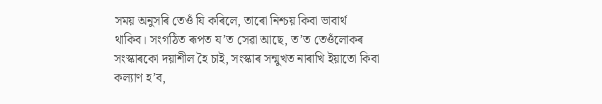সময় অনুসৰি তেওঁ যি কৰিলে, তাৰো নিশ্চয় কিবা ভাবাৰ্থ থাকিব। সংগঠিত ৰূপত য’ত সেৱা আছে, ত’ত তেওঁলোকৰ সংস্কাৰকো দয়াশীল হৈ চাই, সংস্কাৰ সন্মুখত নাৰাখি ইয়াতো কিবা কল্যাণ হ’ব,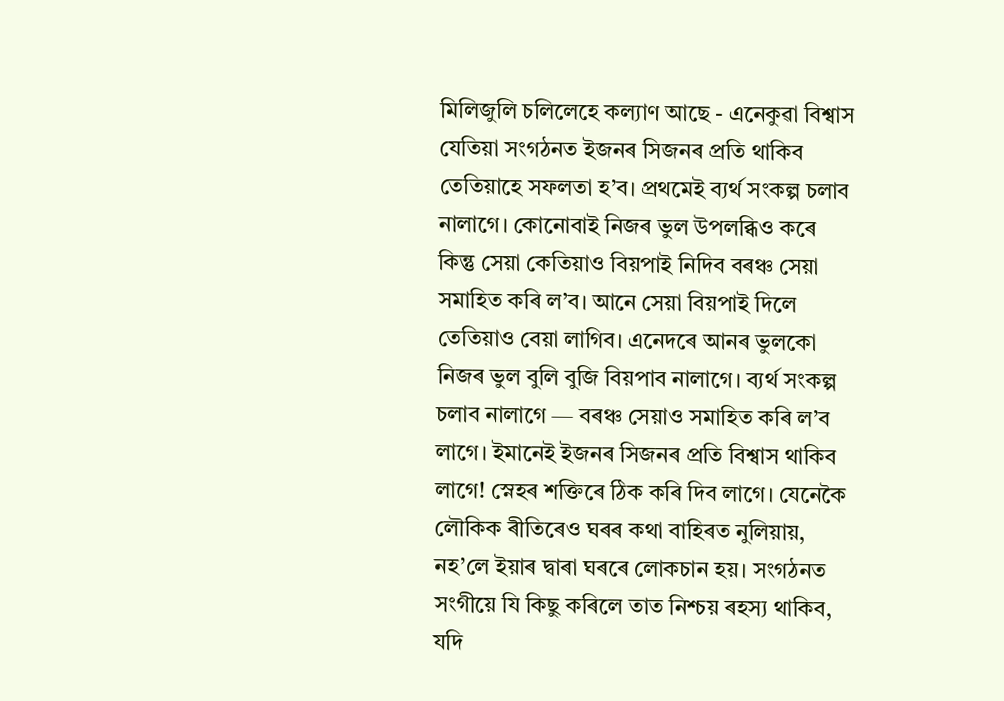মিলিজুলি চলিলেহে কল্যাণ আছে - এনেকুৱা বিশ্বাস যেতিয়া সংগঠনত ইজনৰ সিজনৰ প্ৰতি থাকিব তেতিয়াহে সফলতা হ’ব। প্ৰথমেই ব্যৰ্থ সংকল্প চলাব নালাগে। কোনোবাই নিজৰ ভুল উপলব্ধিও কৰে কিন্তু সেয়া কেতিয়াও বিয়পাই নিদিব বৰঞ্চ সেয়া সমাহিত কৰি ল’ব। আনে সেয়া বিয়পাই দিলে তেতিয়াও বেয়া লাগিব। এনেদৰে আনৰ ভুলকো নিজৰ ভুল বুলি বুজি বিয়পাব নালাগে। ব্যৰ্থ সংকল্প চলাব নালাগে — বৰঞ্চ সেয়াও সমাহিত কৰি ল’ব লাগে। ইমানেই ইজনৰ সিজনৰ প্ৰতি বিশ্বাস থাকিব লাগে! স্নেহৰ শক্তিৰে ঠিক কৰি দিব লাগে। যেনেকৈ লৌকিক ৰীতিৰেও ঘৰৰ কথা বাহিৰত নুলিয়ায়, নহ’লে ইয়াৰ দ্বাৰা ঘৰৰে লোকচান হয়। সংগঠনত সংগীয়ে যি কিছু কৰিলে তাত নিশ্চয় ৰহস্য থাকিব, যদি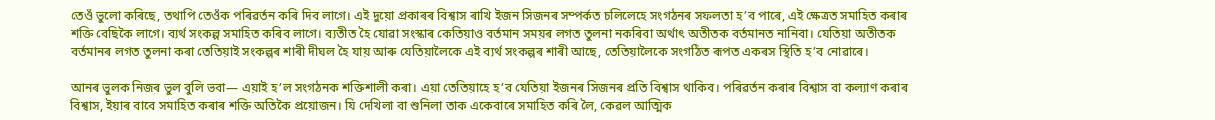তেওঁ ভুলো কৰিছে, তথাপি তেওঁক পৰিৱৰ্তন কৰি দিব লাগে। এই দুয়ো প্ৰকাৰৰ বিশ্বাস ৰাখি ইজন সিজনৰ সম্পৰ্কত চলিলেহে সংগঠনৰ সফলতা হ’ব পাৰে, এই ক্ষেত্ৰত সমাহিত কৰাৰ শক্তি বেছিকৈ লাগে। ব্যৰ্থ সংকল্প সমাহিত কৰিব লাগে। ব্যতীত হৈ যোৱা সংস্কাৰ কেতিয়াও বৰ্তমান সময়ৰ লগত তুলনা নকৰিবা অৰ্থাৎ অতীতক বৰ্তমানত নানিবা। যেতিয়া অতীতক বৰ্তমানৰ লগত তুলনা কৰা তেতিয়াই সংকল্পৰ শাৰী দীঘল হৈ যায় আৰু যেতিয়ালৈকে এই ব্যৰ্থ সংকল্পৰ শাৰী আছে, তেতিয়ালৈকে সংগঠিত ৰূপত একৰস স্থিতি হ’ব নোৱাৰে।

আনৰ ভুলক নিজৰ ভুল বুলি ভবা— এয়াই হ’ল সংগঠনক শক্তিশালী কৰা। এয়া তেতিয়াহে হ’ব যেতিয়া ইজনৰ সিজনৰ প্ৰতি বিশ্বাস থাকিব। পৰিৱৰ্তন কৰাৰ বিশ্বাস বা কল্যাণ কৰাৰ বিশ্বাস, ইয়াৰ বাবে সমাহিত কৰাৰ শক্তি অতিকৈ প্ৰয়োজন। যি দেখিলা বা শুনিলা তাক একেবাৰে সমাহিত কৰি লৈ, কেৱল আত্মিক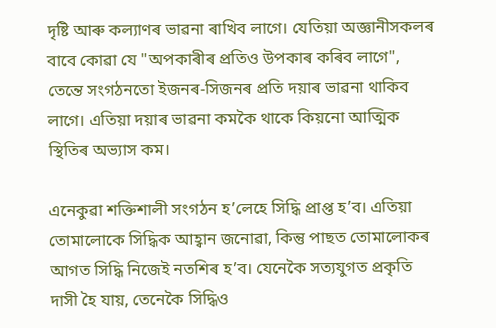দৃষ্টি আৰু কল্যাণৰ ভাৱনা ৰাখিব লাগে। যেতিয়া অজ্ঞানীসকলৰ বাবে কোৱা যে "অপকাৰীৰ প্ৰতিও উপকাৰ কৰিব লাগে", তেন্তে সংগঠনতো ইজনৰ-সিজনৰ প্ৰতি দয়াৰ ভাৱনা থাকিব লাগে। এতিয়া দয়াৰ ভাৱনা কমকৈ থাকে কিয়নো আত্মিক স্থিতিৰ অভ্যাস কম।

এনেকুৱা শক্তিশালী সংগঠন হ’লেহে সিদ্ধি প্ৰাপ্ত হ’ব। এতিয়া তোমালোকে সিদ্ধিক আহ্বান জনোৱা, কিন্তু পাছত তোমালোকৰ আগত সিদ্ধি নিজেই নতশিৰ হ’ব। যেনেকৈ সত্যযুগত প্রকৃতি দাসী হৈ যায়, তেনেকৈ সিদ্ধিও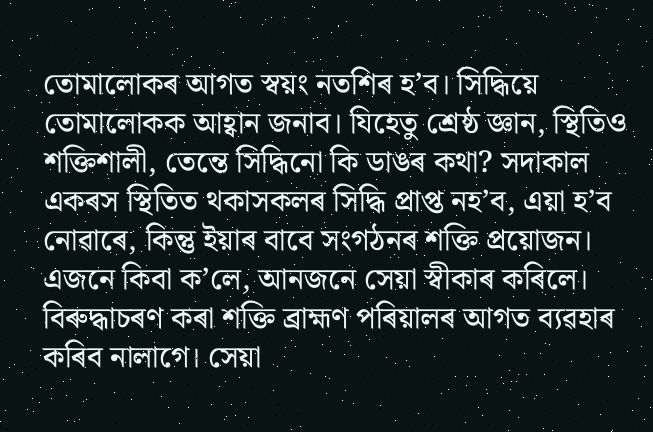তোমালোকৰ আগত স্বয়ং নতশিৰ হ’ব। সিদ্ধিয়ে তোমালোকক আহ্বান জনাব। যিহেতু শ্রেষ্ঠ জ্ঞান, স্থিতিও শক্তিশালী, তেন্তে সিদ্ধিনো কি ডাঙৰ কথা? সদাকাল একৰস স্থিতিত থকাসকলৰ সিদ্ধি প্ৰাপ্ত নহ’ব, এয়া হ’ব নোৱাৰে, কিন্তু ইয়াৰ বাবে সংগঠনৰ শক্তি প্রয়োজন। এজনে কিবা ক’লে, আনজনে সেয়া স্বীকাৰ কৰিলে। বিৰুদ্ধাচৰণ কৰা শক্তি ব্ৰাহ্মণ পৰিয়ালৰ আগত ব্যৱহাৰ কৰিব নালাগে। সেয়া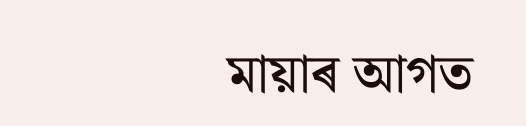মায়াৰ আগত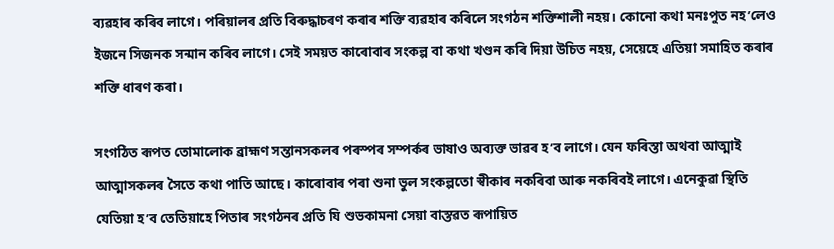ব্যৱহাৰ কৰিব লাগে। পৰিয়ালৰ প্ৰতি বিৰুদ্ধাচৰণ কৰাৰ শক্তি ব্যৱহাৰ কৰিলে সংগঠন শক্তিশালী নহয়। কোনো কথা মনঃপুত নহ’লেও ইজনে সিজনক সন্মান কৰিব লাগে। সেই সময়ত কাৰোবাৰ সংকল্প বা কথা খণ্ডন কৰি দিয়া উচিত নহয়, সেয়েহে এতিয়া সমাহিত কৰাৰ শক্তি ধাৰণ কৰা।

সংগঠিত ৰূপত তোমালোক ব্ৰাহ্মণ সন্তানসকলৰ পৰস্পৰ সম্পৰ্কৰ ভাষাও অব্যক্ত ভাৱৰ হ’ব লাগে। যেন ফৰিস্তা অথবা আত্মাই আত্মাসকলৰ সৈতে কথা পাতি আছে। কাৰোবাৰ পৰা শুনা ভুল সংকল্পতো স্বীকাৰ নকৰিবা আৰু নকৰিবই লাগে। এনেকুৱা স্থিতি যেতিয়া হ’ব তেতিয়াহে পিতাৰ সংগঠনৰ প্ৰতি যি শুভকামনা সেয়া বাস্তৱত ৰূপায়িত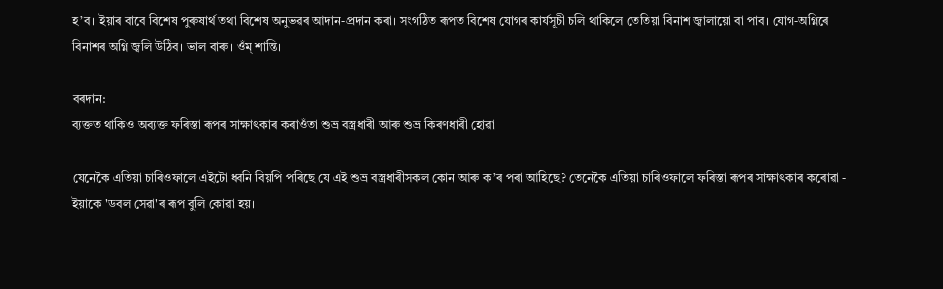হ’ব। ইয়াৰ বাবে বিশেষ পুৰুষাৰ্থ তথা বিশেষ অনুভৱৰ আদান-প্ৰদান কৰা। সংগঠিত ৰূপত বিশেষ যোগৰ কাৰ্যসূচী চলি থাকিলে তেতিয়া বিনাশ জ্বালায়ো বা পাব। যোগ-অগ্নিৰে বিনাশৰ অগ্নি জ্বলি উঠিব। ভাল বাৰু। ওঁম্‌ শান্তি।

বৰদান:
ব্যক্তত থাকিও অব্যক্ত ফৰিস্তা ৰূপৰ সাক্ষাৎকাৰ কৰাওঁতা শুভ্ৰ বস্ত্ৰধাৰী আৰু শুভ্ৰ কিৰণধাৰী হোৱা

যেনেকৈ এতিয়া চাৰিওফালে এইটো ধ্বনি বিয়পি পৰিছে যে এই শুভ্ৰ বস্ত্ৰধাৰীসকল কোন আৰু ক’ৰ পৰা আহিছে? তেনেকৈ এতিয়া চাৰিওফালে ফৰিস্তা ৰূপৰ সাক্ষাৎকাৰ কৰোৱা - ইয়াকে 'ডবল সেৱা'ৰ ৰূপ বুলি কোৱা হয়।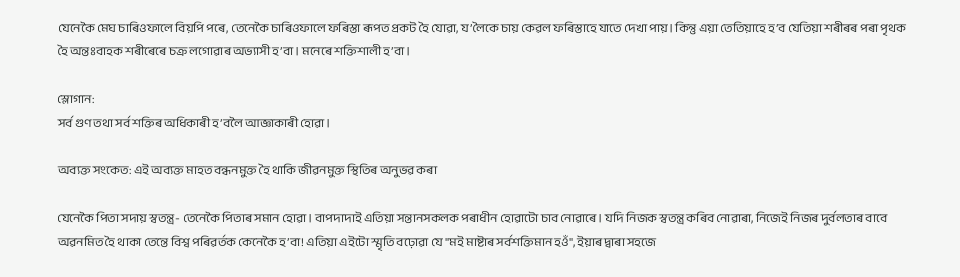যেনেকৈ মেঘ চাৰিওফালে বিয়পি পৰে, তেনেকৈ চাৰিওফালে ফৰিস্তা ৰূপত প্ৰকট হৈ যোৱা, য’লৈকে চায় কেৱল ফৰিস্তাহে যাতে দেখা পায়। কিন্তু এয়া তেতিয়াহে হ’ব যেতিয়া শৰীৰৰ পৰা পৃথক হৈ অন্তঃবাহক শৰীৰেৰে চক্ৰ লগোৱাৰ অভ্যাসী হ’বা। মনেৰে শক্তিশালী হ’বা।

স্লোগান:
সৰ্ব গুণ তথা সৰ্ব শক্তিৰ অধিকাৰী হ’বলৈ আজ্ঞাকাৰী হোৱা।

অব্যক্ত সংকেত: এই অব্যক্ত মাহত বন্ধনমুক্ত হৈ থাকি জীৱনমুক্ত স্থিতিৰ অনুভৱ কৰা

যেনেকৈ পিতা সদায় স্বতন্ত্ৰ- তেনেকৈ পিতাৰ সমান হোৱা। বাপদাদাই এতিয়া সন্তানসকলক পৰাধীন হোৱাটো চাব নোৱাৰে। যদি নিজক স্বতন্ত্ৰ কৰিব নোৱাৰা, নিজেই নিজৰ দুৰ্বলতাৰ বাবে অৱনমিত হৈ থাকা তেন্তে বিশ্ব পৰিৱৰ্তক কেনেকৈ হ’বা! এতিয়া এইটো স্মৃতি বঢ়োৱা যে "মই মাষ্টাৰ সৰ্বশক্তিমান হওঁ", ইয়াৰ দ্বাৰা সহজে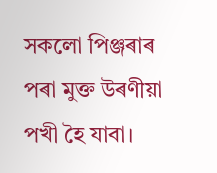সকলো পিঞ্জৰাৰ পৰা মুক্ত উৰণীয়া পখী হৈ যাবা।